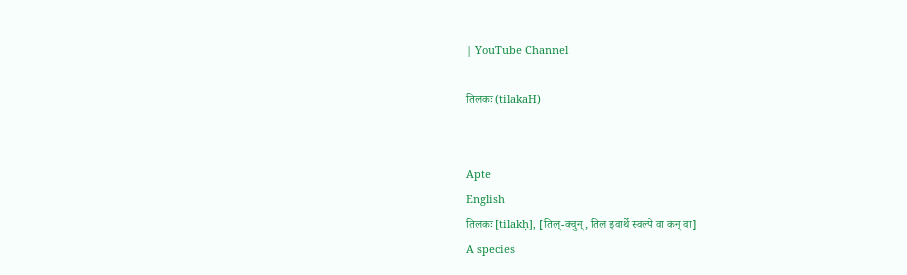| YouTube Channel

तिलकः (tilakaH)


Apte
English
तिलकः [tilakḥ], [तिल्-क्वुन्, तिल इवार्थे स्वल्पे वा कन् वा]
A species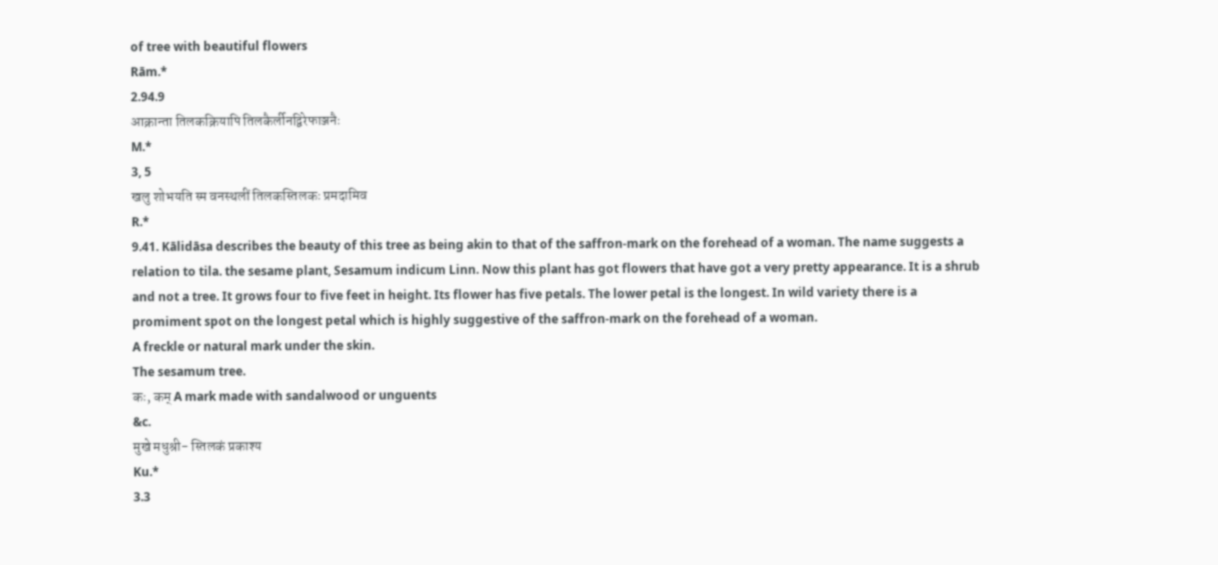of tree with beautiful flowers
Rām.*
2.94.9
आक्रान्ता तिलकक्रियापि तिलकैर्लीनद्विरेफाञ्जनैः
M.*
3, 5
खलु शोभयति स्म वनस्थलीं तिलकस्तिलकः प्रमदामिव
R.*
9.41. Kālidāsa describes the beauty of this tree as being akin to that of the saffron-mark on the forehead of a woman. The name suggests a relation to tila. the sesame plant, Sesamum indicum Linn. Now this plant has got flowers that have got a very pretty appearance. It is a shrub and not a tree. It grows four to five feet in height. Its flower has five petals. The lower petal is the longest. In wild variety there is a promiment spot on the longest petal which is highly suggestive of the saffron-mark on the forehead of a woman.
A freckle or natural mark under the skin.
The sesamum tree.
कः, कम् A mark made with sandalwood or unguents
&c.
मुखे मधुश्री- स्तिलकं प्रकाश्य
Ku.*
3.3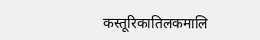कस्तूरिकातिलकमालि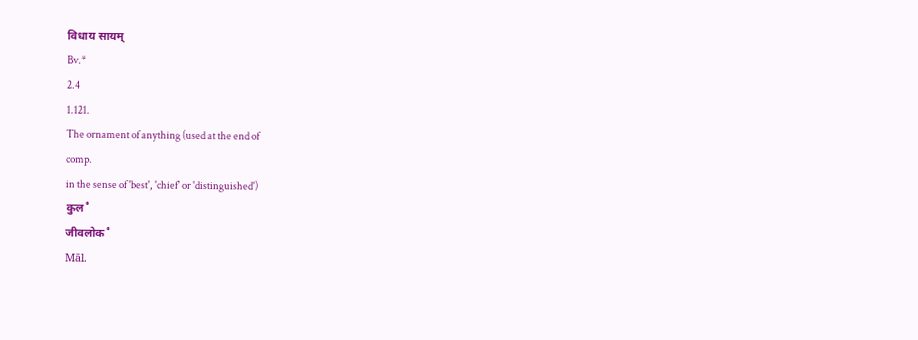विधाय सायम्
Bv.*
2.4
1.121.
The ornament of anything (used at the end of
comp.
in the sense of 'best', 'chief' or 'distinguished')
कुल˚
जीवलोक˚
Māl.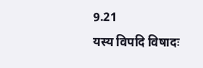9.21
यस्य विपदि विषादः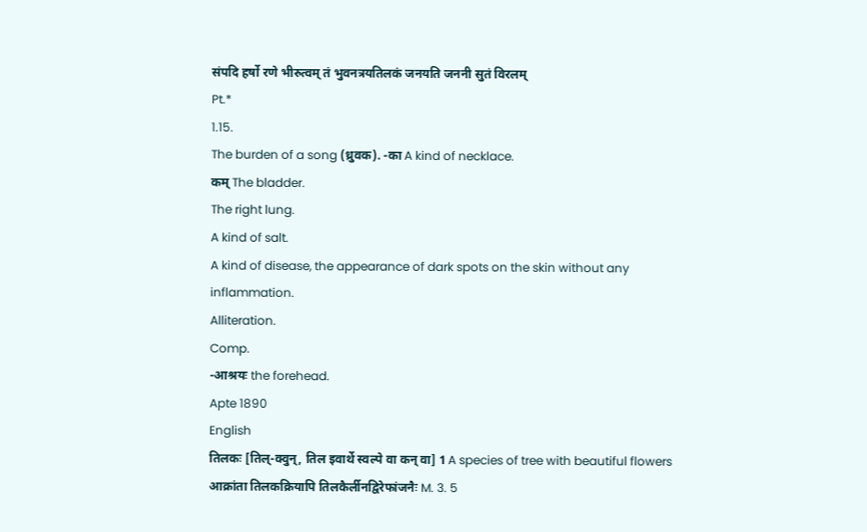संपदि हर्षो रणे भीरुत्वम् तं भुवनत्रयतिलकं जनयति जननी सुतं विरलम्
Pt.*
1.15.
The burden of a song (ध्रुवक). -का A kind of necklace.
कम् The bladder.
The right lung.
A kind of salt.
A kind of disease, the appearance of dark spots on the skin without any inflammation.
Alliteration.
Comp.
-आश्रयः the forehead.
Apte 1890
English
तिलकः [तिल्-क्वुन्, तिल इवार्थे स्वल्पे वा कन् वा] 1 A species of tree with beautiful flowers
आक्रांता तिलकक्रियापि तिलकैर्लीनद्विरेफांजनैः M. 3. 5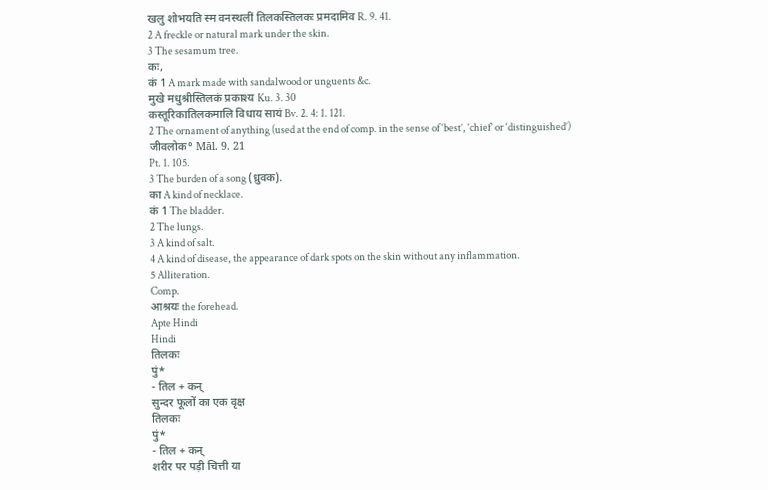खलु शोभयति स्म वनस्थलीं तिलकस्तिलकः प्रमदामिव R. 9. 41.
2 A freckle or natural mark under the skin.
3 The sesamum tree.
कः,
कं 1 A mark made with sandalwood or unguents &c.
मुखे मधुश्रीस्तिलकं प्रकाश्य Ku. 3. 30
कस्तूरिकातिलकमालि विधाय सायं Bv. 2. 4: 1. 121.
2 The ornament of anything (used at the end of comp. in the sense of ‘best’, ‘chief’ or ‘distinguished’)
जीवलोक° Māl. 9. 21
Pt. 1. 105.
3 The burden of a song (ध्रुवक).
का A kind of necklace.
कं 1 The bladder.
2 The lungs.
3 A kind of salt.
4 A kind of disease, the appearance of dark spots on the skin without any inflammation.
5 Alliteration.
Comp.
आश्रयः the forehead.
Apte Hindi
Hindi
तिलकः
पुं*
- तिल + कन्
सुन्दर फूलों का एक वृक्ष
तिलकः
पुं*
- तिल + कन्
शरीर पर पड़ी चित्ती या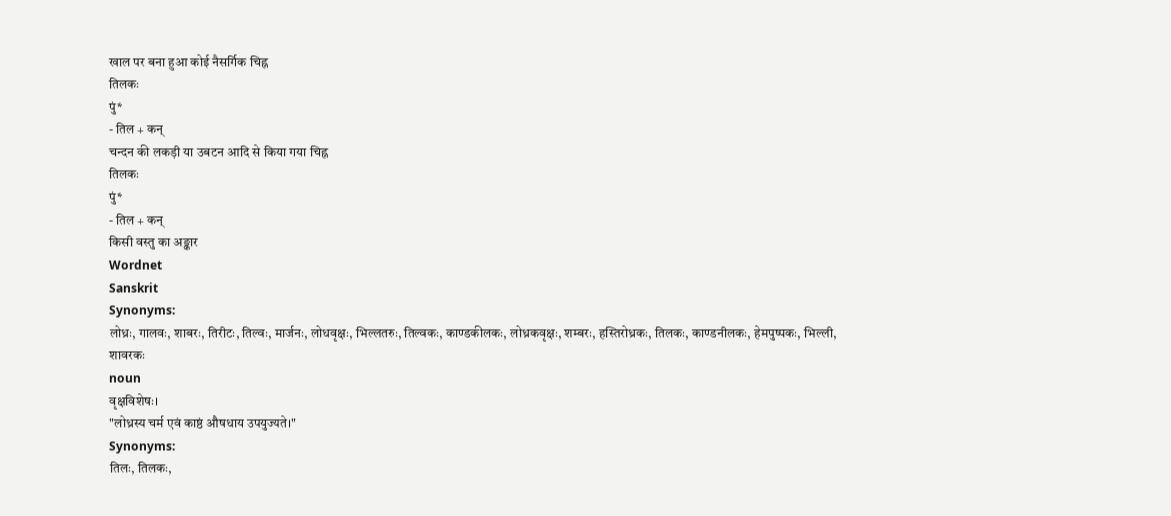खाल पर बना हुआ कोई नैसर्गिक चिह्न
तिलकः
पुं*
- तिल + कन्
चन्दन की लकड़ी या उबटन आदि से किया गया चिह्न
तिलकः
पुं*
- तिल + कन्
किसी वस्तु का अङ्कार
Wordnet
Sanskrit
Synonyms:
लोध्रः, गालवः, शाबरः, तिरीटः, तिल्वः, मार्जनः, लोधवृक्षः, भिल्लतरुः, तिल्वकः, काण्डकीलकः, लोध्रकवृक्षः, शम्बरः, हस्तिरोध्रकः, तिलकः, काण्डनीलकः, हेमपुष्पकः, भिल्ली, शावरकः
noun
वृक्षविशेषः।
"लोध्रस्य चर्म एवं काष्ठं औषधाय उपयुज्यते।"
Synonyms:
तिलः, तिलकः,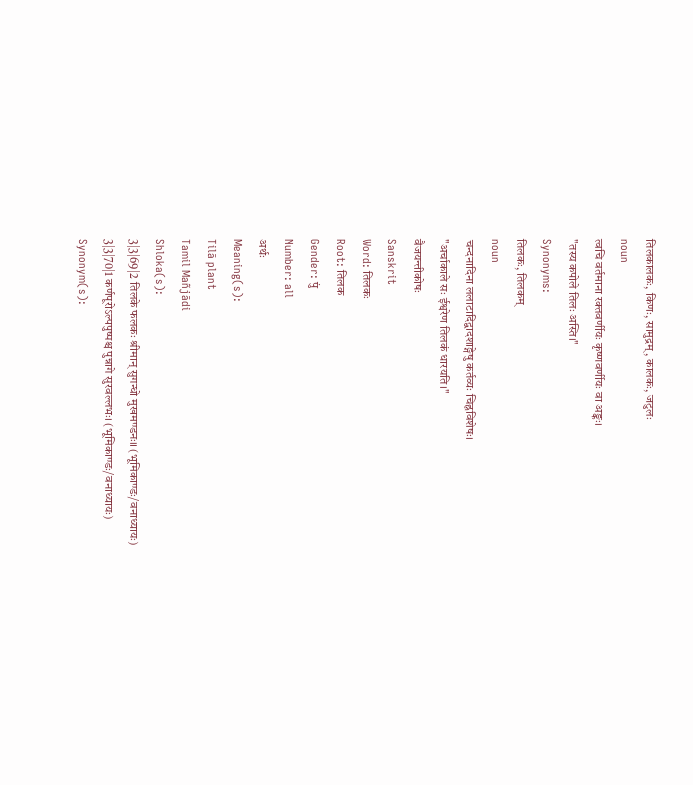तिलकालकः, किणः, सामुद्रम्, कालकः, जटुलः
noun
त्वचि वर्तमाना रक्तवर्णीयः कृष्णवर्णीयः वा अङ्कः।
"तस्य कपोले तिलः अस्ति।"
Synonyms:
तिलकः, तिलकम्
noun
चन्दनादिना ललाटादिद्वादशाङ्गेषु कर्तव्यः चिह्नविशेषः।
"अर्चाकाले सः ईश्वरेण तिलकं धारयति।"
वैजयन्तीकोषः
Sanskrit
Word: तिलकः
Root: तिलक
Gender: पुं
Number: all
अर्थः
Meaning(s):
Tilā plant
Tamil Mañjādi
Shloka(s):
3|3|69|2 तिलके फलकः श्रीमान् सुगन्धो मुखमण्डनः॥ (भूमिकाण्डः/वनाध्यायः)
3|3|70|1 कर्णपूरोऽल्पपुष्पश्च पुन्नागे सुरवल्लभः। (भूमिकाण्डः/वनाध्यायः)
Synonym(s):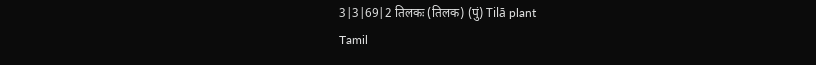3|3|69|2 तिलकः (तिलक) (पुं) Tilā plant
Tamil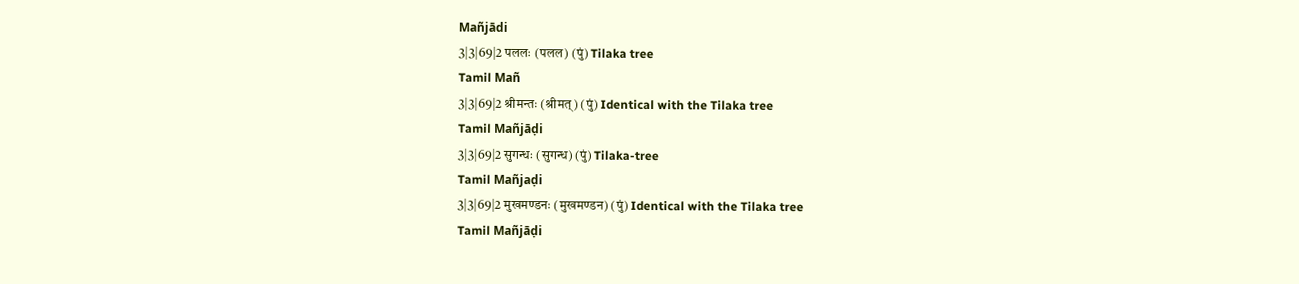Mañjādi
3|3|69|2 पललः (पलल) (पुं) Tilaka tree
Tamil Mañ
3|3|69|2 श्रीमन्तः (श्रीमत्) (पुं) Identical with the Tilaka tree
Tamil Mañjāḍi
3|3|69|2 सुगन्धः (सुगन्ध) (पुं) Tilaka-tree
Tamil Mañjaḍi
3|3|69|2 मुखमण्डनः (मुखमण्डन) (पुं) Identical with the Tilaka tree
Tamil Mañjāḍi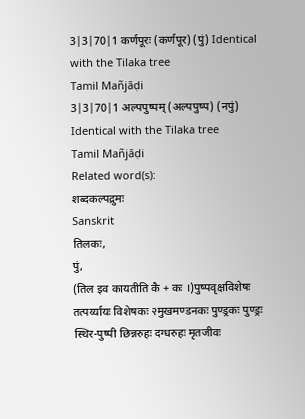3|3|70|1 कर्णपूरः (कर्णपूर) (पुं) Identical with the Tilaka tree
Tamil Mañjāḍi
3|3|70|1 अल्पपुष्पम् (अल्पपुष्प) (नपुं) Identical with the Tilaka tree
Tamil Mañjāḍi
Related word(s):
शब्दकल्पद्रुमः
Sanskrit
तिलकः,
पुं,
(तिल इव कायतीति कै + कः ।)पुष्पवृक्षविशेषः तत्पर्य्यायः विशेषकः २मुखमण्डनकः पुण्ड्रकः पुण्ड्रः स्थिर-पुष्पी छिन्नरुहः दग्धरुहः मृतजीवः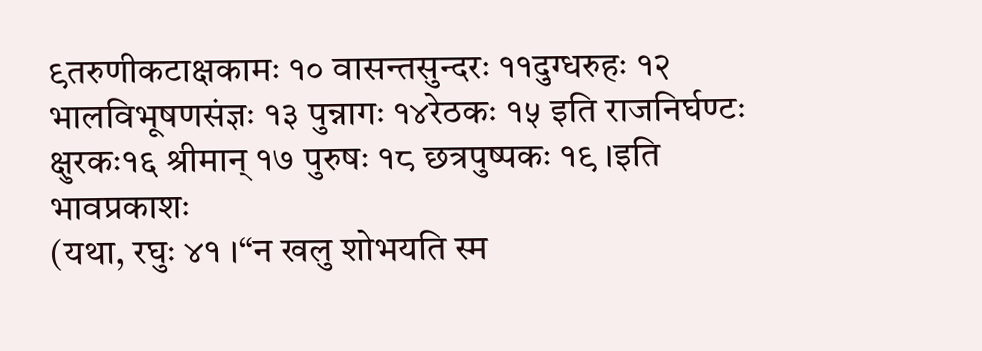९तरुणीकटाक्षकामः १० वासन्तसुन्दरः ११दुग्धरुहः १२ भालविभूषणसंज्ञः १३ पुन्नागः १४रेठकः १५ इति राजनिर्घण्टः
क्षुरकः१६ श्रीमान् १७ पुरुषः १८ छत्रपुष्पकः १९ ।इति भावप्रकाशः
(यथा, रघुः ४१ ।“न खलु शोभयति स्म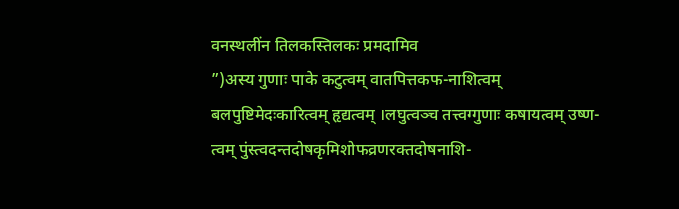वनस्थलींन तिलकस्तिलकः प्रमदामिव
”)अस्य गुणाः पाके कटुत्वम् वातपित्तकफ-नाशित्वम् बलपुष्टिमेदःकारित्वम् हृद्यत्वम् ।लघुत्वञ्च तत्त्वग्गुणाः कषायत्वम् उष्ण-त्वम् पुंस्त्वदन्तदोषकृमिशोफव्रणरक्तदोषनाशि-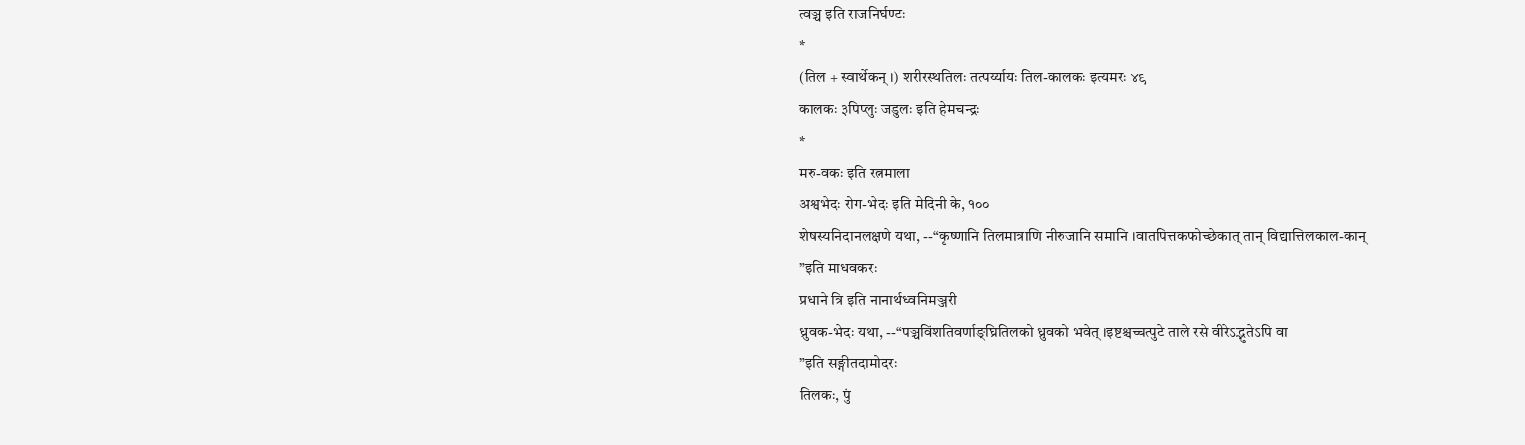त्वञ्च इति राजनिर्घण्टः
*
(तिल + स्वार्थेकन् ।) शरीरस्थतिलः तत्पर्य्यायः तिल-कालकः इत्यमरः ४९
कालकः ३पिप्लुः जडुलः इति हेमचन्द्रः
*
मरु-वकः इति रत्नमाला
अश्वभेदः रोग-भेदः इति मेदिनी के, १००
शेषस्यनिदानलक्षणे यथा, --“कृष्णानि तिलमात्राणि नीरुजानि समानि ।वातपित्तकफोच्छेकात् तान् विद्यात्तिलकाल-कान्
”इति माधवकरः
प्रधाने त्रि इति नानार्थध्वनिमञ्जरी
ध्रुवक-भेदः यथा, --“पञ्चविंशतिवर्णाङ्घ्रितिलको ध्रुवको भवेत् ।इष्टश्चच्चत्पुटे ताले रसे वीरेऽद्भुतेऽपि वा
”इति सङ्गीतदामोदरः
तिलकः, पुं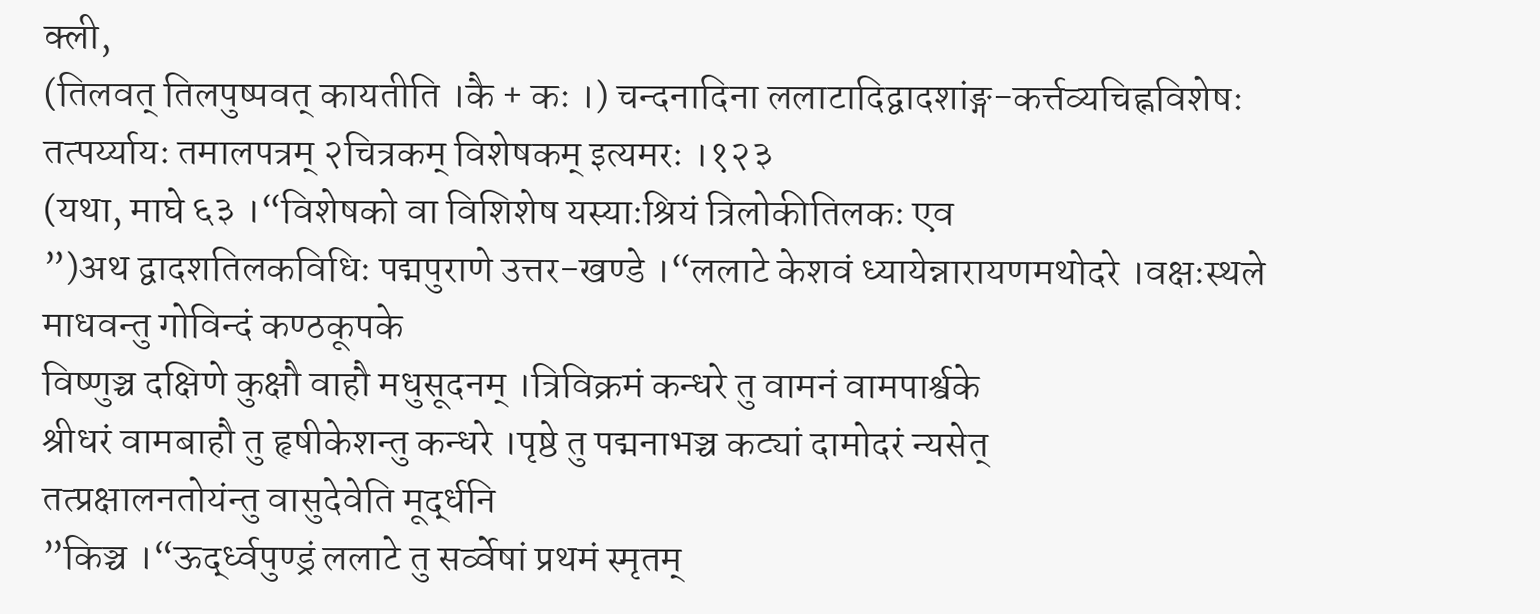क्ली,
(तिलवत् तिलपुष्पवत् कायतीति ।कै + कः ।) चन्दनादिना ललाटादिद्वादशांङ्ग-कर्त्तव्यचिह्नविशेषः तत्पर्य्यायः तमालपत्रम् २चित्रकम् विशेषकम् इत्यमरः ।१२३
(यथा, माघे ६३ ।“विशेषको वा विशिशेष यस्याःश्रियं त्रिलोकीतिलकः एव
”)अथ द्वादशतिलकविधिः पद्मपुराणे उत्तर-खण्डे ।“ललाटे केशवं ध्यायेन्नारायणमथोदरे ।वक्षःस्थले माधवन्तु गोविन्दं कण्ठकूपके
विष्णुञ्च दक्षिणे कुक्षौ वाहौ मधुसूदनम् ।त्रिविक्रमं कन्धरे तु वामनं वामपार्श्वके
श्रीधरं वामबाहौ तु हृषीकेशन्तु कन्धरे ।पृष्ठे तु पद्मनाभञ्च कट्यां दामोदरं न्यसेत्
तत्प्रक्षालनतोयंन्तु वासुदेवेति मूर्द्धनि
”किञ्च ।“ऊर्द्ध्वपुण्ड्रं ललाटे तु सर्व्वेषां प्रथमं स्मृतम्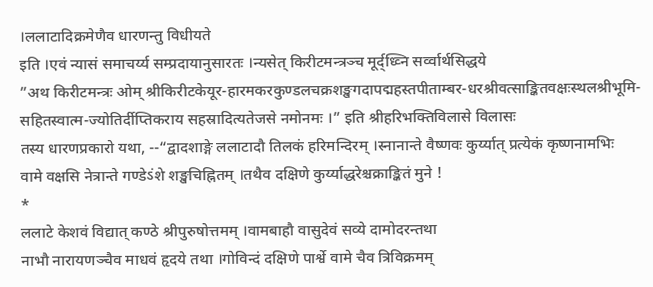।ललाटादिक्रमेणैव धारणन्तु विधीयते
इति ।एवं न्यासं समाचर्य्य सम्प्रदायानुसारतः ।न्यसेत् किरीटमन्त्रञ्च मूर्द्ध्व्नि सर्व्वार्थसिद्धये
”अथ किरीटमन्त्रः ओम् श्रीकिरीटकेयूर-हारमकरकुण्डलचक्रशङ्खगदापद्महस्तपीताम्बर-धरश्रीवत्साङ्कितवक्षःस्थलश्रीभूमि-सहितस्वात्म-ज्योतिर्दीप्तिकराय सहस्रादित्यतेजसे नमोनमः ।” इति श्रीहरिभक्तिविलासे विलासः
तस्य धारणप्रकारो यथा, --“द्वादशाङ्गे ललाटादौ तिलकं हरिमन्दिरम् ।स्नानान्ते वैष्णवः कुर्य्यात् प्रत्येकं कृष्णनामभिः
वामे वक्षसि नेत्रान्ते गण्डेऽंशे शङ्खचिह्नितम् ।तथैव दक्षिणे कुर्य्याद्धरेश्चक्राङ्कितं मुने !
*
ललाटे केशवं विद्यात् कण्ठे श्रीपुरुषोत्तमम् ।वामबाहौ वासुदेवं सव्ये दामोदरन्तथा
नाभौ नारायणञ्चैव माधवं हृदये तथा ।गोविन्दं दक्षिणे पार्श्वे वामे चैव त्रिविक्रमम्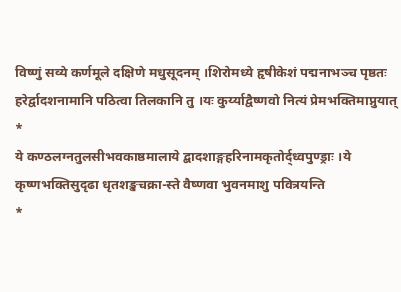विष्णुं सव्ये कर्णमूले दक्षिणे मधुसूदनम् ।शिरोमध्ये हृषीकेशं पद्मनाभञ्च पृष्ठतः
हरेर्द्वादशनामानि पठित्वा तिलकानि तु ।यः कुर्य्याद्वैष्णवो नित्यं प्रेमभक्तिमाप्नुयात्
*
ये कण्ठलग्नतुलसीभवकाष्ठमालाये द्बादशाङ्गहरिनामकृतोर्द्ध्वपुण्ड्राः ।ये कृष्णभक्तिसुदृढा धृतशङ्खचक्रा-स्ते वैष्णवा भुवनमाशु पवित्रयन्ति
*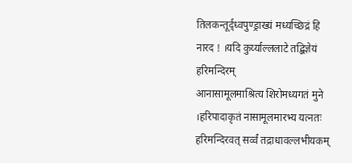तिलकन्तूर्द्ध्वपुण्ड्राख्यं मध्यच्छिद्रं हि नारद ! ।यदि कुर्य्याल्ललाटे तद्बिज्ञेयं हरिमन्दिरम्
आनासामूलमाश्रित्य शिरोमध्यगतं मुने ।हरिपादाकृतं नासामूलमारभ्य यत्नतः
हरिमन्दिरवत् सर्व्वं तद्राधावल्लभीयकम्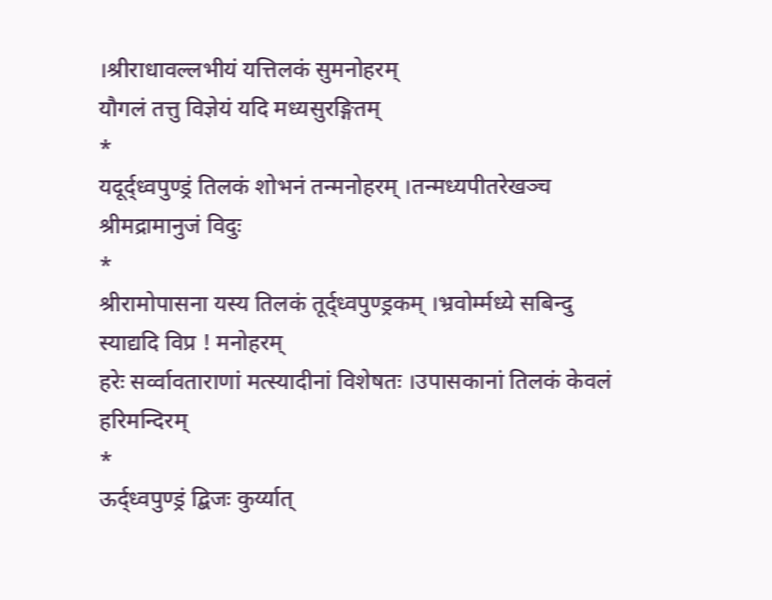।श्रीराधावल्लभीयं यत्तिलकं सुमनोहरम्
यौगलं तत्तु विज्ञेयं यदि मध्यसुरङ्गितम्
*
यदूर्द्ध्वपुण्ड्रं तिलकं शोभनं तन्मनोहरम् ।तन्मध्यपीतरेखञ्च श्रीमद्रामानुजं विदुः
*
श्रीरामोपासना यस्य तिलकं तूर्द्ध्वपुण्ड्रकम् ।भ्रवोर्म्मध्ये सबिन्दु स्याद्यदि विप्र ! मनोहरम्
हरेः सर्व्वावताराणां मत्स्यादीनां विशेषतः ।उपासकानां तिलकं केवलं हरिमन्दिरम्
*
ऊर्द्ध्वपुण्ड्रं द्बिजः कुर्य्यात्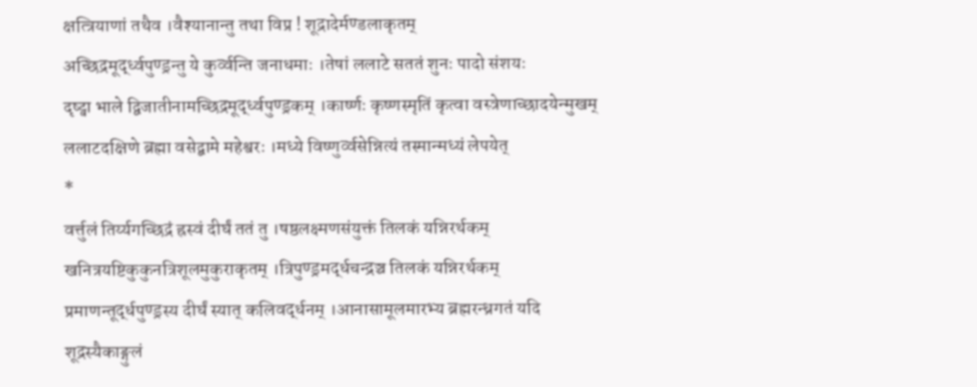क्षत्त्रियाणां तथैव ।वैश्यानान्तु तथा विप्र ! शूद्रादेर्मण्डलाकृतम्
अच्छिद्रमूर्द्ध्वपुण्ड्रन्तु ये कुर्व्वन्ति जनाधमाः ।तेषां ललाटे सततं शुनः पादो संशयः
दृष्ट्वा भाले द्विजातीनामच्छिद्रमूर्द्ध्वपुण्ड्रकम् ।कार्ष्णः कृष्णस्मृतिं कृत्वा वस्त्रेणाच्छादयेन्मुखम्
ललाटदक्षिणे ब्रह्मा वसेद्बामे महेश्वरः ।मध्ये विष्णुर्व्वसेन्नित्यं तस्मान्मध्यं लेपयेत्
*
वर्त्तुलं तिर्य्यगच्छिद्रं ह्रस्वं दीर्घं ततं तु ।षष्ठलक्ष्मणसंयुक्तं तिलकं यन्निरर्थकम्
खनित्रयष्टिकुकुनत्रिशूलमुकुराकृतम् ।त्रिपुण्ड्रमर्द्धचन्द्रञ्च तिलकं यन्निरर्थकम्
प्रमाणन्तूर्द्धपुण्ड्रस्य दीर्घं स्यात् कलिवर्द्धनम् ।आनासामूलमारभ्य ब्रह्मरन्ध्रगतं यदि
शूद्रस्यैकाङ्गुलं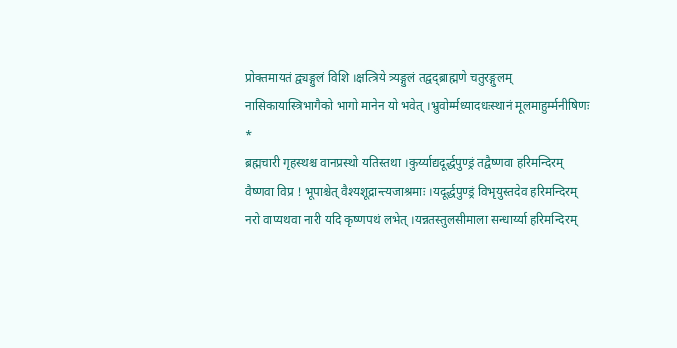प्रोक्तमायतं द्व्यङ्गुलं विशि ।क्षत्त्रिये त्र्यङ्गुलं तद्वद्ब्राह्मणे चतुरङ्गुलम्
नासिकायास्त्रिभागैको भागो मानेन यो भवेत् ।भ्रुवोर्म्मध्यादधःस्थानं मूलमाहुर्म्मनीषिणः
*
ब्रह्मचारी गृहस्थश्च वानप्रस्थो यतिस्तथा ।कुर्य्याद्यदूर्द्धपुण्ड्रं तद्वैष्णवा हरिमन्दिरम्
वैष्णवा विप्र ! भूपाश्चेत् वैश्यशूद्रान्त्यजाश्रमाः ।यदूर्द्धपुण्ड्रं विभृयुस्तदेव हरिमन्दिरम्
नरो वाप्यथवा नारी यदि कृष्णपथं लभेत् ।यन्नतस्तुलसीमाला सन्धार्य्या हरिमन्दिरम्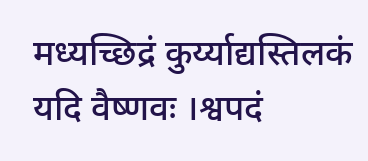मध्यच्छिद्रं कुर्य्याद्यस्तिलकं यदि वैष्णवः ।श्वपदं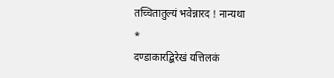तच्चितातुल्यं भवेन्नारद ! नान्यथा
*
दण्डाकारद्बिरेखं यत्तिलकं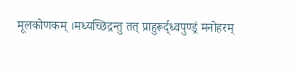मूलकोणकम् ।मध्यच्छिद्रन्तु तत् प्राहुरूर्द्ध्वपुण्ड्रं मनोहरम्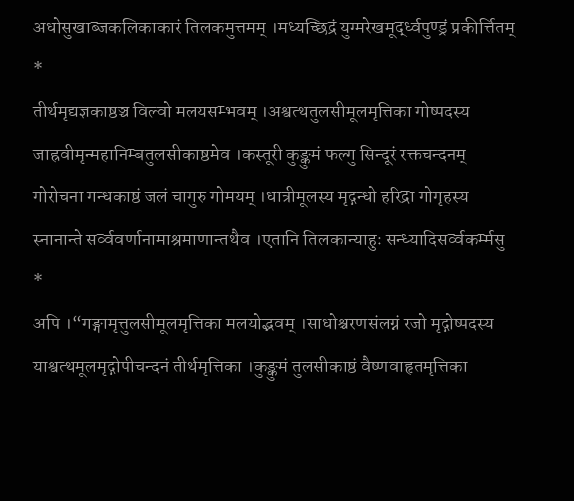अधोसुखाब्जकलिकाकारं तिलकमुत्तमम् ।मध्यच्छिद्रं युग्मरेखमूर्द्ध्वपुण्ड्रं प्रकीर्त्तितम्
*
तीर्थमृद्यज्ञकाष्ठञ्च विल्वो मलयसम्भवम् ।अश्वत्थतुलसीमूलमृत्तिका गोष्पदस्य
जाह्रवीमृन्महानिम्बतुलसीकाष्ठमेव ।कस्तूरी कुङ्कुमं फल्गु सिन्दूरं रक्तचन्दनम्
गोरोचना गन्धकाष्ठं जलं चागुरु गोमयम् ।धात्रीमूलस्य मृद्गन्धो हरिद्रा गोगृहस्य
स्नानान्ते सर्व्ववर्णानामाश्रमाणान्तथैव ।एतानि तिलकान्याहुः सन्ध्यादिसर्व्वकर्म्मसु
*
अपि ।“गङ्गामृत्तुलसीमूलमृत्तिका मलयोद्भवम् ।साधोश्चरणसंलग्नं रजो मृद्गोष्पदस्य
याश्वत्थमूलमृद्गोपीचन्दनं तीर्थमृत्तिका ।कुङ्कुमं तुलसीकाष्ठं वैष्णवाहृतमृत्तिका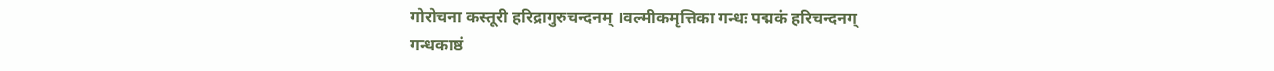गोरोचना कस्तूरी हरिद्रागुरुचन्दनम् ।वल्मीकमृत्तिका गन्धः पद्मकं हरिचन्दनग्
गन्धकाष्ठं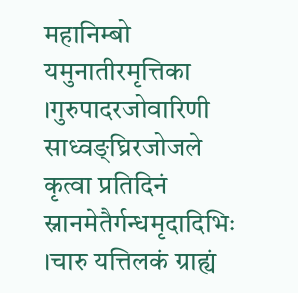महानिम्बो यमुनातीरमृत्तिका ।गुरुपादरजोवारिणी साध्वङ्घ्रिरजोजले
कृत्वा प्रतिदिनं स्नानमेतैर्गन्धमृदादिभिः ।चारु यत्तिलकं ग्राह्यं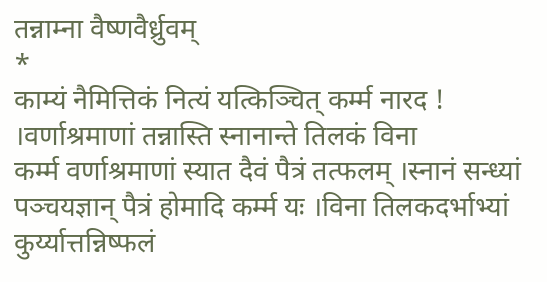तन्नाम्ना वैष्णवैर्ध्रुवम्
*
काम्यं नैमित्तिकं नित्यं यत्किञ्चित् कर्म्म नारद ! ।वर्णाश्रमाणां तन्नास्ति स्नानान्ते तिलकं विना
कर्म्म वर्णाश्रमाणां स्यात दैवं पैत्रं तत्फलम् ।स्नानं सन्ध्यां पञ्चयज्ञान् पैत्रं होमादि कर्म्म यः ।विना तिलकदर्भाभ्यां कुर्य्यात्तन्निष्फलं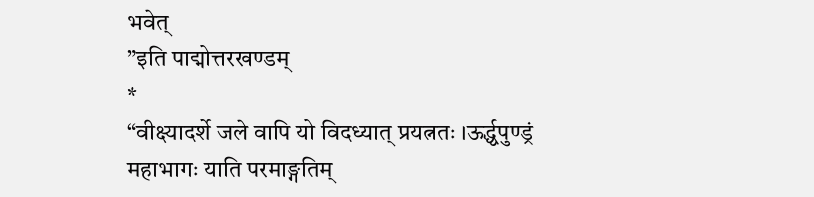भवेत्
”इति पाद्मोत्तरखण्डम्
*
“वीक्ष्यादर्शे जले वापि यो विदध्यात् प्रयत्नतः ।ऊर्द्ध्वपुण्ड्रं महाभागः याति परमाङ्गतिम्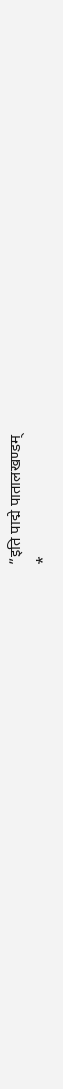”इति पाद्मे पातालखण्डम्
*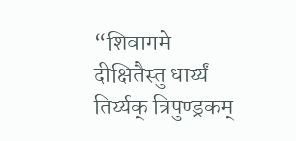“शिवागमे दीक्षितैस्तु धार्य्यं तिर्य्यक् त्रिपुण्ड्रकम्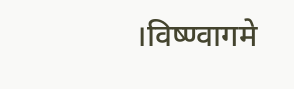।विष्ण्वागमे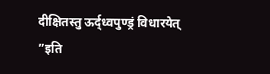दीक्षितस्तु ऊर्द्ध्वपुण्ड्रं विधारयेत्
”इति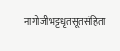नागोजीभट्टधृतसूतसंहिता